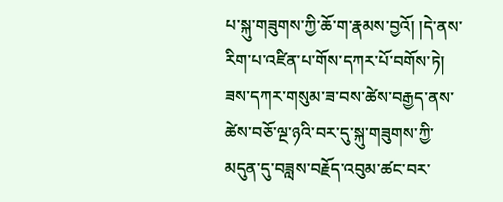པ་སྐུ་གཟུགས་ཀྱི་ཆོ་ག་རྣམས་བྱའོ། །དེ་ནས་རིག་པ་འཛིན་པ་གོས་དཀར་པོ་བགོས་ཏེ། ཟས་དཀར་གསུམ་ཟ་བས་ཚེས་བརྒྱད་ནས་ཚེས་བཅོ་ལྔ་ཉའི་བར་དུ་སྐུ་གཟུགས་ཀྱི་མདུན་དུ་བཟླས་བརྗོད་འབུམ་ཚང་བར་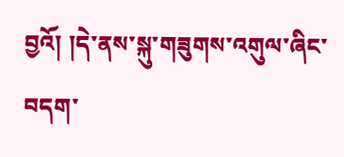བྱའོ། །དེ་ནས་སྐུ་གཟུགས་འགུལ་ཞིང་བདག་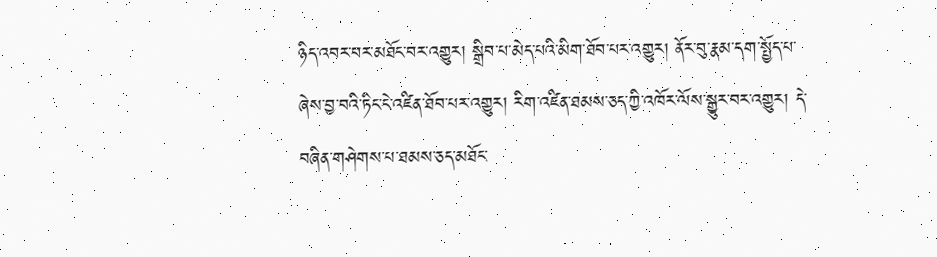ཉིད་འབར་བར་མཐོང་བར་འགྱུར། སྒྲིབ་པ་མེད་པའི་མིག་ཐོབ་པར་འགྱུར། ནོར་བུ་རྣམ་དག་སྤྱོད་པ་ཞེས་བྱ་བའི་ཏིང་ངེ་འཛིན་ཐོབ་པར་འགྱུར། རིག་འཛིན་ཐམས་ཅད་ཀྱི་འཁོར་ལོས་སྒྱུར་བར་འགྱུར། དེ་བཞིན་གཤེགས་པ་ཐམས་ཅད་མཐོང་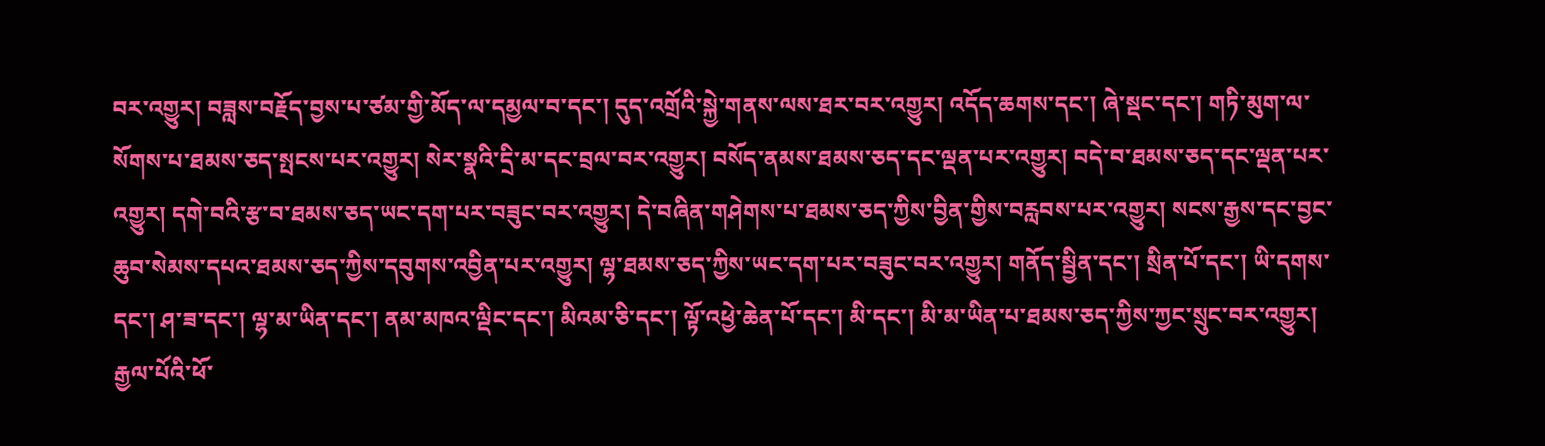བར་འགྱུར། བཟླས་བརྗོད་བྱས་པ་ཙམ་གྱི་མོད་ལ་དམྱལ་བ་དང་། དུད་འགྲོའི་སྐྱེ་གནས་ལས་ཐར་བར་འགྱུར། འདོད་ཆགས་དང་། ཞེ་སྡང་དང་། གཏི་མུག་ལ་སོགས་པ་ཐམས་ཅད་སྤངས་པར་འགྱུར། སེར་སྣའི་དྲི་མ་དང་བྲལ་བར་འགྱུར། བསོད་ནམས་ཐམས་ཅད་དང་ལྡན་པར་འགྱུར། བདེ་བ་ཐམས་ཅད་དང་ལྡན་པར་འགྱུར། དགེ་བའི་རྩ་བ་ཐམས་ཅད་ཡང་དག་པར་བཟུང་བར་འགྱུར། དེ་བཞིན་གཤེགས་པ་ཐམས་ཅད་ཀྱིས་བྱིན་གྱིས་བརླབས་པར་འགྱུར། སངས་རྒྱས་དང་བྱང་ཆུབ་སེམས་དཔའ་ཐམས་ཅད་ཀྱིས་དབུགས་འབྱིན་པར་འགྱུར། ལྷ་ཐམས་ཅད་ཀྱིས་ཡང་དག་པར་བཟུང་བར་འགྱུར། གནོད་སྦྱིན་དང་། སྲིན་པོ་དང་། ཡི་དགས་དང་། ཤ་ཟ་དང་། ལྷ་མ་ཡིན་དང་། ནམ་མཁའ་ལྡིང་དང་། མིའམ་ཅི་དང་། ལྟོ་འཕྱེ་ཆེན་པོ་དང་། མི་དང་། མི་མ་ཡིན་པ་ཐམས་ཅད་ཀྱིས་ཀྱང་སྲུང་བར་འགྱུར། རྒྱལ་པོའི་ཕོ་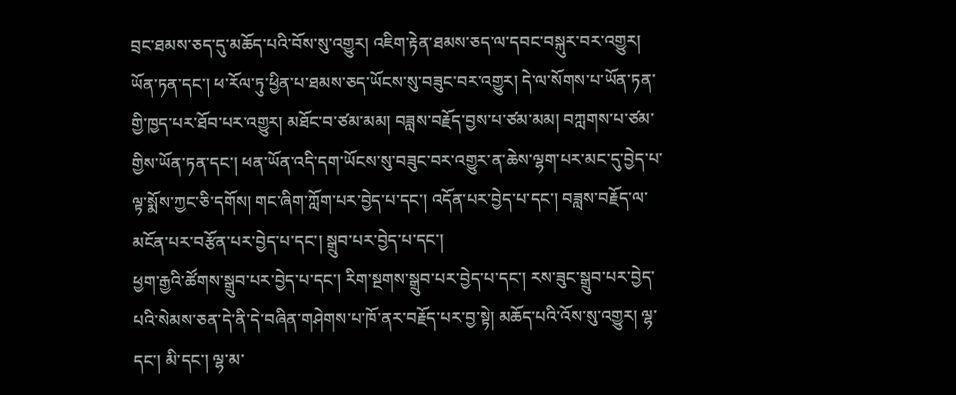བྲང་ཐམས་ཅད་དུ་མཆོད་པའི་བོས་སུ་འགྱུར། འཇིག་རྟེན་ཐམས་ཅད་ལ་དབང་བསྐུར་བར་འགྱུར། ཡོན་ཏན་དང་། ཕ་རོལ་ཏུ་ཕྱིན་པ་ཐམས་ཅད་ཡོངས་སུ་བཟུང་བར་འགྱུར། དེ་ལ་སོགས་པ་ཡོན་ཏན་གྱི་ཁྱད་པར་ཐོབ་པར་འགྱུར། མཐོང་བ་ཙམ་མམ། བཟླས་བརྗོད་བྱས་པ་ཙམ་མམ། བཀླགས་པ་ཙམ་གྱིས་ཡོན་ཏན་དང་། ཕན་ཡོན་འདི་དག་ཡོངས་སུ་བཟུང་བར་འགྱུར་ན་ཆེས་ལྷག་པར་མང་དུ་བྱེད་པ་ལྟ་སྨོས་ཀྱང་ཅི་དགོས། གང་ཞིག་ཀློག་པར་བྱེད་པ་དང་། འདོན་པར་བྱེད་པ་དང་། བཟླས་བརྗོད་ལ་མངོན་པར་བརྩོན་པར་བྱེད་པ་དང་། སྒྲུབ་པར་བྱེད་པ་དང་།
ཕྱག་རྒྱའི་ཚོགས་སྒྲུབ་པར་བྱེད་པ་དང་། རིག་སྔགས་སྒྲུབ་པར་བྱེད་པ་དང་། རས་ཟུང་སྒྲུབ་པར་བྱེད་པའི་སེམས་ཅན་དེ་ནི་དེ་བཞིན་གཤེགས་པ་ཁོ་ནར་བརྗོད་པར་བྱ་སྟེ། མཆོད་པའི་འོས་སུ་འགྱུར། ལྷ་དང་། མི་དང་། ལྷ་མ་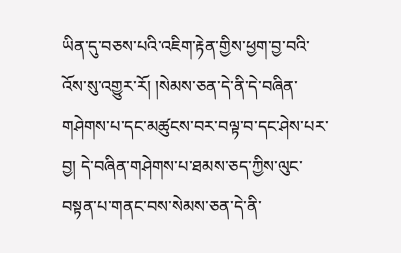ཡིན་དུ་བཅས་པའི་འཇིག་རྟེན་གྱིས་ཕྱག་བྱ་བའི་འོས་སུ་འགྱུར་རོ། །སེམས་ཅན་དེ་ནི་དེ་བཞིན་གཤེགས་པ་དང་མཚུངས་བར་བལྟ་བ་དང་ཤེས་པར་བྱ། དེ་བཞིན་གཤེགས་པ་ཐམས་ཅད་ཀྱིས་ལུང་བསྟན་པ་གནང་བས་སེམས་ཅན་དེ་ནི་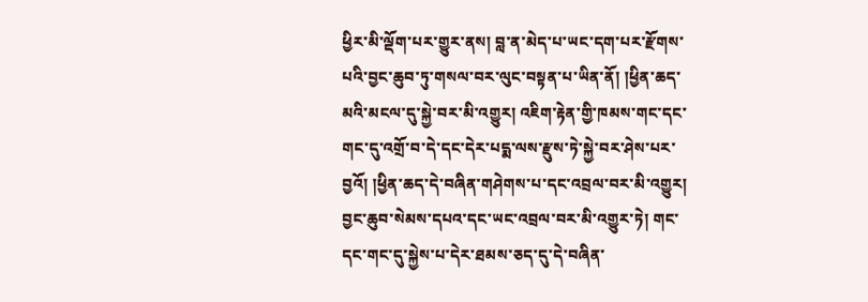ཕྱིར་མི་ལྡོག་པར་གྱུར་ནས། བླ་ན་མེད་པ་ཡང་དག་པར་རྫོགས་པའི་བྱང་ཆུབ་ཏུ་གསལ་བར་ལུང་བསྟན་པ་ཡིན་ནོ། །ཕྱིན་ཆད་མའི་མངལ་དུ་སྐྱེ་བར་མི་འགྱུར། འཇིག་རྟེན་གྱི་ཁམས་གང་དང་གང་དུ་འགྲོ་བ་དེ་དང་དེར་པདྨ་ལས་རྫུས་ཏེ་སྐྱེ་བར་ཤེས་པར་བྱའོ། །ཕྱིན་ཆད་དེ་བཞིན་གཤེགས་པ་དང་འབྲལ་བར་མི་འགྱུར། བྱང་ཆུབ་སེམས་དཔའ་དང་ཡང་འབྲལ་བར་མི་འགྱུར་ཏེ། གང་དང་གང་དུ་སྐྱེས་པ་དེར་ཐམས་ཅད་དུ་དེ་བཞིན་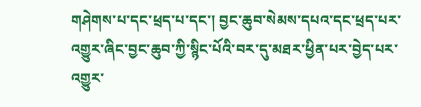གཤེགས་པ་དང་ཕྲད་པ་དང་། བྱང་ཆུབ་སེམས་དཔའ་དང་ཕྲད་པར་འགྱུར་ཞིང་བྱང་ཆུབ་ཀྱི་སྙིང་པོའི་བར་དུ་མཐར་ཕྱིན་པར་བྱེད་པར་འགྱུར་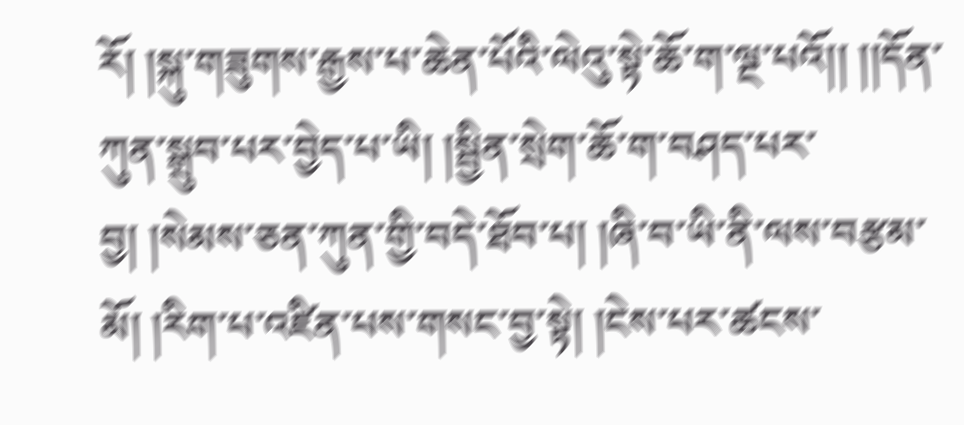རོ། །སྐུ་གཟུགས་རྒྱས་པ་ཆེན་པོའི་ལེའུ་སྟེ་ཆོ་ག་ལྔ་པའོ།། །།དོན་ཀུན་སྒྲུབ་པར་བྱེད་པ་ཡི། །སྦྱིན་སྲེག་ཆོ་ག་བཤད་པར་བྱ། །སེམས་ཅན་ཀུན་གྱི་བདེ་ཐོབ་པ། །ཞི་བ་ཡི་ནི་ལས་བརྩམ་མོ། །རིག་པ་འཛིན་པས་གསང་བྱ་སྟེ། །ངེས་པར་ཚངས་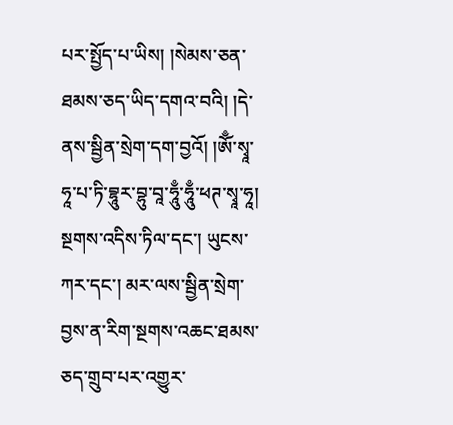པར་སྤྱོད་པ་ཡིས། །སེམས་ཅན་ཐམས་ཅད་ཡིད་དགའ་བའི། །དེ་ནས་སྦྱིན་སྲེག་དག་བྱའོ། །ཨོྃ་སྭཱ་ཧཱ་པ་ཏི་བྷཱུར་བྷུ་བཱ་ཧཱུྃ་ཧཱུྃ་ཕཊ་སྭཱ་ཧཱ། སྔགས་འདིས་ཏིལ་དང་། ཡུངས་ཀར་དང་། མར་ལས་སྦྱིན་སྲེག་བྱས་ན་རིག་སྔགས་འཆང་ཐམས་ཅད་གྲུབ་པར་འགྱུར་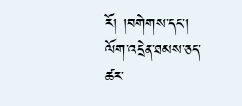རོ། །བགེགས་དང་། ལོག་འདྲེན་ཐམས་ཅད་ཚར་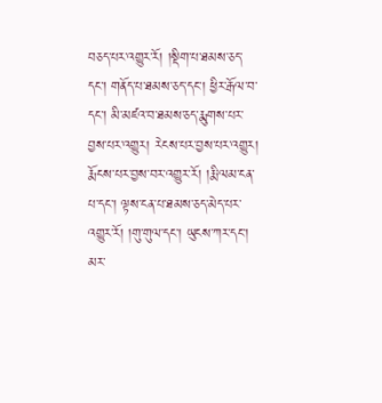བཅད་པར་འགྱུར་རོ། །སྡིག་པ་ཐམས་ཅད་དང་། གནོད་པ་ཐམས་ཅད་དང་། ཕྱིར་རྒོལ་བ་དང་། མི་མཛའ་བ་ཐམས་ཅད་རྨུགས་པར་བྱས་པར་འགྱུར། རེངས་པར་བྱས་པར་འགྱུར། རྨོངས་པར་བྱས་བར་འགྱུར་རོ། །རྨི་ལམ་ངན་པ་དང་། ལྟས་ངན་པ་ཐམས་ཅད་མེད་པར་འགྱུར་རོ། །གུ་གུལ་དང་། ཡུངས་ཀར་དང་།
མར་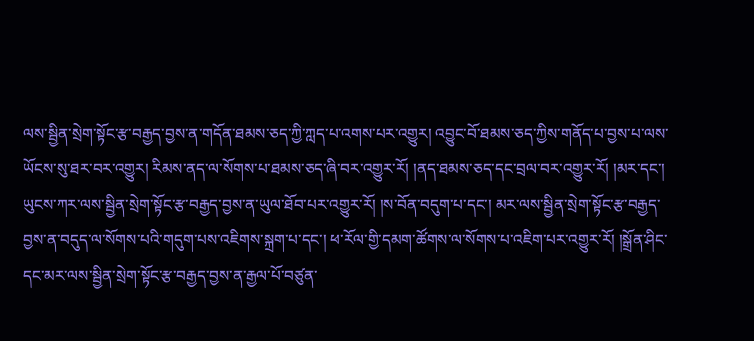ལས་སྦྱིན་སྲེག་སྟོང་རྩ་བརྒྱད་བྱས་ན་གདོན་ཐམས་ཅད་ཀྱི་ཀླད་པ་འགས་པར་འགྱུར། འབྱུང་བོ་ཐམས་ཅད་ཀྱིས་གནོད་པ་བྱས་པ་ལས་ཡོངས་སུ་ཐར་བར་འགྱུར། རིམས་ནད་ལ་སོགས་པ་ཐམས་ཅད་ཞི་བར་འགྱུར་རོ། །ནད་ཐམས་ཅད་དང་བྲལ་བར་འགྱུར་རོ། །མར་དང་། ཡུངས་ཀར་ལས་སྦྱིན་སྲེག་སྟོང་རྩ་བརྒྱད་བྱས་ན་ཡུལ་ཐོབ་པར་འགྱུར་རོ། །ས་བོན་བདུག་པ་དང་། མར་ལས་སྦྱིན་སྲེག་སྟོང་རྩ་བརྒྱད་བྱས་ན་བདུད་ལ་སོགས་པའི་གདུག་པས་འཇིགས་སྐྲག་པ་དང་། ཕ་རོལ་གྱི་དམག་ཚོགས་ལ་སོགས་པ་འཇིག་པར་འགྱུར་རོ། །སྒྲོན་ཤིང་དང་མར་ལས་སྦྱིན་སྲེག་སྟོང་རྩ་བརྒྱད་བྱས་ན་རྒྱལ་པོ་བཙུན་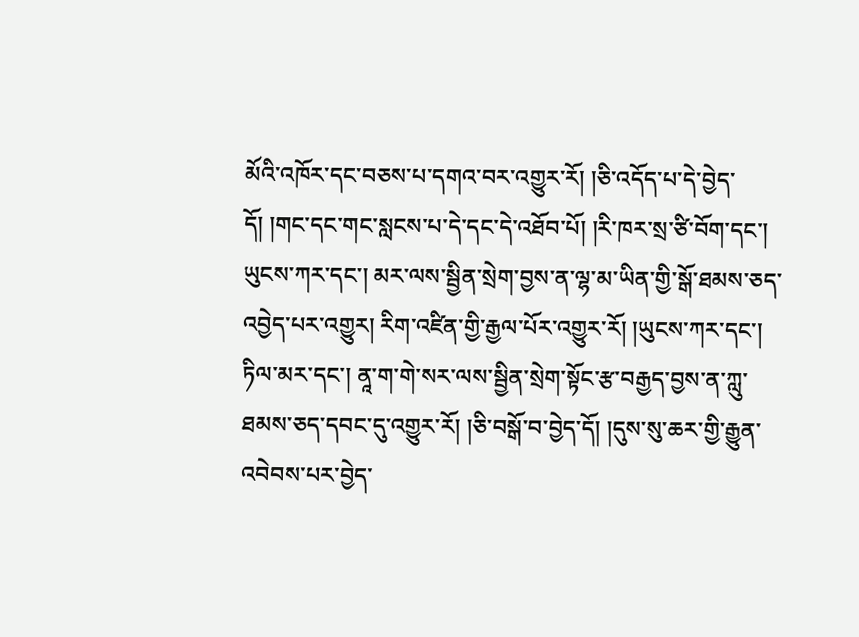མོའི་འཁོར་དང་བཅས་པ་དགའ་བར་འགྱུར་རོ། །ཅི་འདོད་པ་དེ་བྱེད་དོ། །གང་དང་གང་སླངས་པ་དེ་དང་དེ་འཐོབ་པོ། །རི་ཁར་སྲ་ཙི་བོག་དང་། ཡུངས་ཀར་དང་། མར་ལས་སྦྱིན་སྲེག་བྱས་ན་ལྷ་མ་ཡིན་གྱི་སྒོ་ཐམས་ཅད་འབྱེད་པར་འགྱུར། རིག་འཛིན་གྱི་རྒྱལ་པོར་འགྱུར་རོ། །ཡུངས་ཀར་དང་། ཏིལ་མར་དང་། ནཱ་ག་གེ་སར་ལས་སྦྱིན་སྲེག་སྟོང་རྩ་བརྒྱད་བྱས་ན་ཀླུ་ཐམས་ཅད་དབང་དུ་འགྱུར་རོ། །ཅི་བསྒོ་བ་བྱེད་དོ། །དུས་སུ་ཆར་གྱི་རྒྱུན་འབེབས་པར་བྱེད་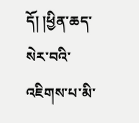དོ། །ཕྱིན་ཆད་སེར་བའི་འཇིགས་པ་མི་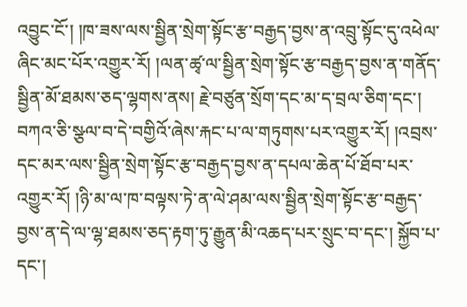འབྱུང་ངོ་། །ཁ་ཟས་ལས་སྦྱིན་སྲེག་སྟོང་རྩ་བརྒྱད་བྱས་ན་འབྲུ་སྟོང་དུ་འཕེལ་ཞིང་མང་པོར་འགྱུར་རོ། །ལན་ཚྭ་ལ་སྦྱིན་སྲེག་སྟོང་རྩ་བརྒྱད་བྱས་ན་གནོད་སྦྱིན་མོ་ཐམས་ཅད་ལྷགས་ནས། རྗེ་བཙུན་སྲོག་དང་མ་ད་བྲལ་ཅིག་དང་། བཀའ་ཅི་སྩལ་བ་དེ་བགྱིའོ་ཞེས་རྐང་པ་ལ་གཏུགས་པར་འགྱུར་རོ། །འབྲས་དང་མར་ལས་སྦྱིན་སྲེག་སྟོང་རྩ་བརྒྱད་བྱས་ན་དཔལ་ཆེན་པོ་ཐོབ་པར་འགྱུར་རོ། །ཉི་མ་ལ་ཁ་བལྟས་ཏེ་ན་ལེ་ཤམ་ལས་སྦྱིན་སྲེག་སྟོང་རྩ་བརྒྱད་བྱས་ན་དེ་ལ་ལྷ་ཐམས་ཅད་རྟག་ཏུ་རྒྱུན་མི་འཆད་པར་སྲུང་བ་དང་། སྐྱོབ་པ་དང་།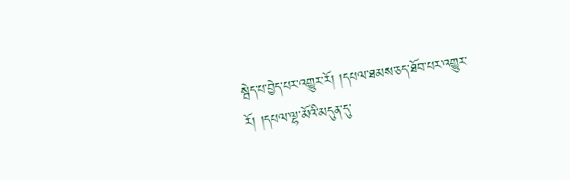སྦེད་པ་བྱེད་པར་འགྱུར་རོ། །དཔལ་ཐམས་ཅད་ཐོབ་པར་འགྱུར་རོ། །དཔལ་ལྷ་མོའི་མདུན་དུ་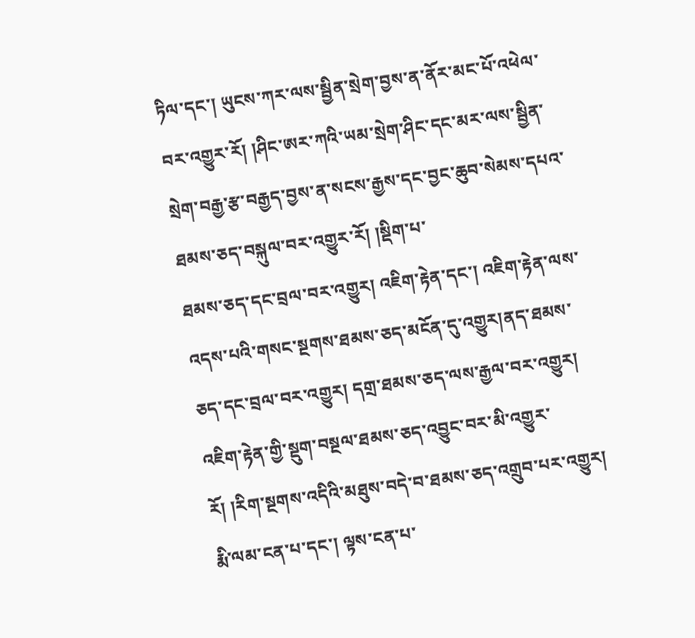ཏིལ་དང་། ཡུངས་ཀར་ལས་སྦྱིན་སྲེག་བྱས་ན་ནོར་མང་པོ་འཕེལ་བར་འགྱུར་རོ། །ཤིང་ཨར་ཀའི་ཡམ་སྲེག་ཤིང་དང་མར་ལས་སྦྱིན་སྲེག་བརྒྱ་རྩ་བརྒྱད་བྱས་ན་སངས་རྒྱས་དང་བྱང་ཆུབ་སེམས་དཔའ་ཐམས་ཅད་བསྐུལ་བར་འགྱུར་རོ། །སྡིག་པ་
ཐམས་ཅད་དང་བྲལ་བར་འགྱུར། འཇིག་རྟེན་དང་། འཇིག་རྟེན་ལས་འདས་པའི་གསང་སྔགས་ཐམས་ཅད་མངོན་དུ་འགྱུར།ནད་ཐམས་ཅད་དང་བྲལ་བར་འགྱུར། དགྲ་ཐམས་ཅད་ལས་རྒྱལ་བར་འགྱུར། འཇིག་རྟེན་གྱི་སྡུག་བསྔལ་ཐམས་ཅད་འབྱུང་བར་མི་འགྱུར་རོ། །རིག་སྔགས་འདིའི་མཐུས་བདེ་བ་ཐམས་ཅད་འགྲུབ་པར་འགྱུར། རྨི་ལམ་ངན་པ་དང་། ལྟས་ངན་པ་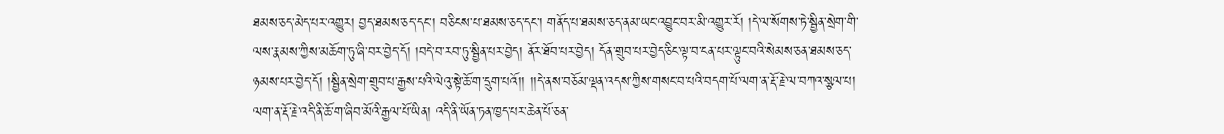ཐམས་ཅད་མེད་པར་འགྱུར། བྱད་ཐམས་ཅད་དང་། བཅིངས་པ་ཐམས་ཅད་དང་། གནོད་པ་ཐམས་ཅད་ནམ་ཡང་འབྱུང་བར་མི་འགྱུར་རོ། །དེ་ལ་སོགས་ཏེ་སྦྱིན་སྲེག་གི་ལས་རྣམས་ཀྱིས་མཆོག་ཏུ་ཞི་བར་བྱེད་དོ། །བདེ་བ་རབ་ཏུ་སྦྱིན་པར་བྱེད། ནོར་ཐོབ་པར་བྱེད། དོན་གྲུབ་པར་བྱེད་ཅིང་ལྟ་བ་ངན་པར་ལྟུང་བའི་སེམས་ཅན་ཐམས་ཅད་ཉམས་པར་བྱེད་དོ། །སྦྱིན་སྲེག་གྲུབ་པ་རྒྱས་པའི་ལེའུ་སྟེ་ཆོ་ག་དྲུག་པའོ།། །།དེ་ནས་བཅོམ་ལྡན་འདས་ཀྱིས་གསང་བ་པའི་བདག་པོ་ལག་ན་རྡོ་རྗེ་ལ་བཀའ་སྩལ་པ། ལག་ན་རྡོ་རྗེ་འདི་ནི་ཆོ་ག་ཞིབ་མོའི་རྒྱལ་པོ་ཡིན། འདི་ནི་ཡོན་ཏན་ཁྱད་པར་ཆེན་པོ་ཅན་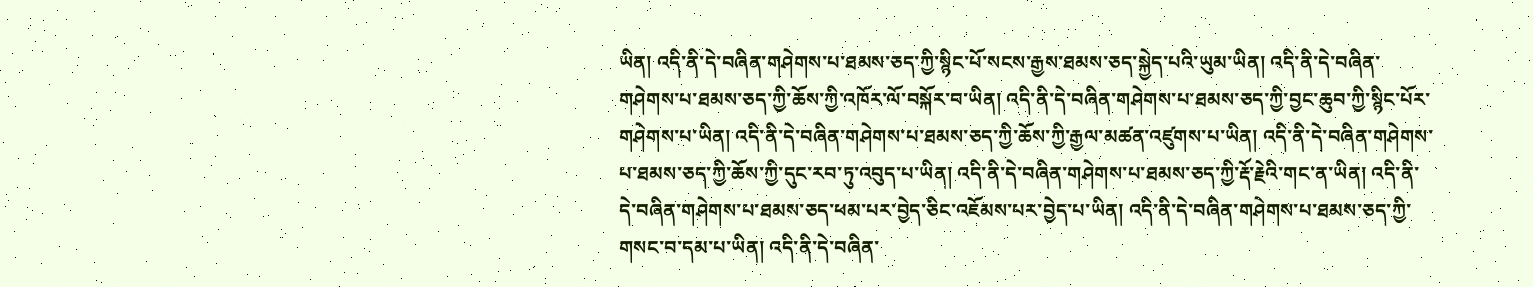ཡིན། འདི་ནི་དེ་བཞིན་གཤེགས་པ་ཐམས་ཅད་ཀྱི་སྙིང་པོ་སངས་རྒྱས་ཐམས་ཅད་སྐྱེད་པའི་ཡུམ་ཡིན། འདི་ནི་དེ་བཞིན་གཤེགས་པ་ཐམས་ཅད་ཀྱི་ཆོས་ཀྱི་འཁོར་ལོ་བསྐོར་བ་ཡིན། འདི་ནི་དེ་བཞིན་གཤེགས་པ་ཐམས་ཅད་ཀྱི་བྱང་ཆུབ་ཀྱི་སྙིང་པོར་གཤེགས་པ་ཡིན། འདི་ནི་དེ་བཞིན་གཤེགས་པ་ཐམས་ཅད་ཀྱི་ཆོས་ཀྱི་རྒྱལ་མཚན་འཛུགས་པ་ཡིན། འདི་ནི་དེ་བཞིན་གཤེགས་པ་ཐམས་ཅད་ཀྱི་ཆོས་ཀྱི་དུང་རབ་ཏུ་འབུད་པ་ཡིན། འདི་ནི་དེ་བཞིན་གཤེགས་པ་ཐམས་ཅད་ཀྱི་རྡོ་རྗེའི་གང་ན་ཡིན། འདི་ནི་དེ་བཞིན་གཤེགས་པ་ཐམས་ཅད་ཕམ་པར་བྱེད་ཅིང་འཇོམས་པར་བྱེད་པ་ཡིན། འདི་ནི་དེ་བཞིན་གཤེགས་པ་ཐམས་ཅད་ཀྱི་གསང་བ་དམ་པ་ཡིན། འདི་ནི་དེ་བཞིན་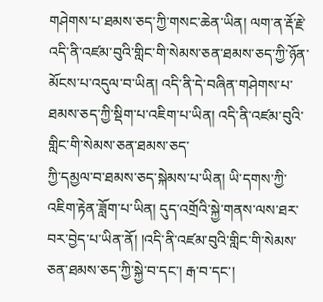གཤེགས་པ་ཐམས་ཅད་ཀྱི་གསང་ཆེན་ཡིན། ལག་ན་རྡོ་རྗེ་འདི་ནི་འཛམ་བུའི་གླིང་གི་སེམས་ཅན་ཐམས་ཅད་ཀྱི་ཉོན་མོངས་པ་འདུལ་བ་ཡིན། འདི་ནི་དེ་བཞིན་གཤེགས་པ་ཐམས་ཅད་ཀྱི་སྡིག་པ་འཇིག་པ་ཡིན། འདི་ནི་འཛམ་བུའི་གླིང་གི་སེམས་ཅན་ཐམས་ཅད་
ཀྱི་དམྱལ་བ་ཐམས་ཅད་སྐེམས་པ་ཡིན། ཡི་དགས་ཀྱི་འཇིག་རྟེན་ཟློག་པ་ཡིན། དུད་འགྲོའི་སྐྱེ་གནས་ལས་ཐར་བར་བྱེད་པ་ཡིན་ནོ། །འདི་ནི་འཛམ་བུའི་གླིང་གི་སེམས་ཅན་ཐམས་ཅད་ཀྱི་སྐྱེ་བ་དང་། རྒ་བ་དང་།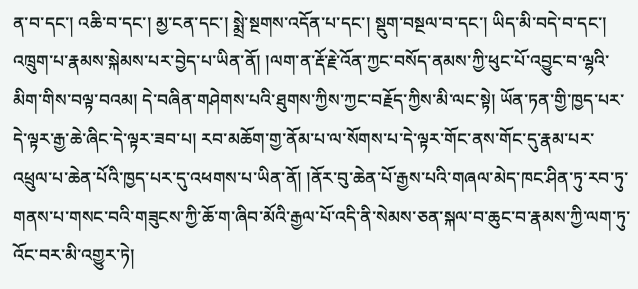ན་བ་དང་། འཆི་བ་དང་། མྱ་ངན་དང་། སྨྲེ་སྔགས་འདོན་པ་དང་། སྡུག་བསྔལ་བ་དང་། ཡིད་མི་བདེ་བ་དང་། འཁྲུག་པ་རྣམས་སྐེམས་པར་བྱེད་པ་ཡིན་ནོ། །ལག་ན་རྡོ་རྗེ་འོན་ཀྱང་བསོད་ནམས་ཀྱི་ཕུང་པོ་འབྱུང་བ་ལྷའི་མིག་གིས་བལྟ་བའམ། དེ་བཞིན་གཤེགས་པའི་ཐུགས་ཀྱིས་ཀྱང་བརྗོད་ཀྱིས་མི་ལང་སྟེ། ཡོན་ཏན་གྱི་ཁྱད་པར་དེ་ལྟར་རྒྱ་ཆེ་ཞིང་དེ་ལྟར་ཟབ་པ། རབ་མཆོག་གྱ་ནོམ་པ་ལ་སོགས་པ་དེ་ལྟར་གོང་ནས་གོང་དུ་རྣམ་པར་འཕྲུལ་པ་ཆེན་པོའི་ཁྱད་པར་དུ་འཕགས་པ་ཡིན་ནོ། །ནོར་བུ་ཆེན་པོ་རྒྱས་པའི་གཞལ་མེད་ཁང་ཤིན་ཏུ་རབ་ཏུ་གནས་པ་གསང་བའི་གཟུངས་ཀྱི་ཆོ་ག་ཞིབ་མོའི་རྒྱལ་པོ་འདི་ནི་སེམས་ཅན་སྐལ་བ་ཆུང་བ་རྣམས་ཀྱི་ལག་ཏུ་འོང་བར་མི་འགྱུར་ཏེ།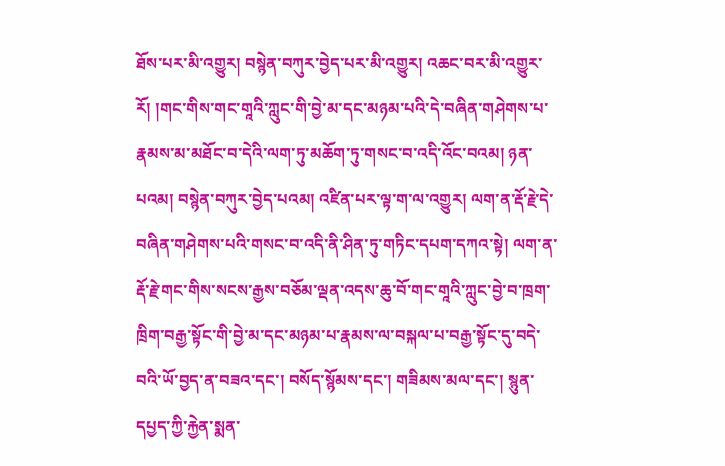ཐོས་པར་མི་འགྱུར། བསྙེན་བཀུར་བྱེད་པར་མི་འགྱུར། འཆང་བར་མི་འགྱུར་རོ། །གང་གིས་གང་གཱའི་ཀླུང་གི་བྱེ་མ་དང་མཉམ་པའི་དེ་བཞིན་གཤེགས་པ་རྣམས་མ་མཐོང་བ་དེའི་ལག་ཏུ་མཆོག་ཏུ་གསང་བ་འདི་འོང་བའམ། ཉན་པའམ། བསྙེན་བཀུར་བྱེད་པའམ། འཛིན་པར་ལྟ་ག་ལ་འགྱུར། ལག་ན་རྡོ་རྗེ་དེ་བཞིན་གཤེགས་པའི་གསང་བ་འདི་ནི་ཤིན་ཏུ་གཏིང་དཔག་དཀའ་སྟེ། ལག་ན་རྡོ་རྗེ་གང་གིས་སངས་རྒྱས་བཅོམ་ལྡན་འདས་ཆུ་བོ་གང་གཱའི་ཀླུང་བྱེ་བ་ཁྲག་ཁྲིག་བརྒྱ་སྟོང་གི་བྱེ་མ་དང་མཉམ་པ་རྣམས་ལ་བསྐལ་པ་བརྒྱ་སྟོང་དུ་བདེ་བའི་ཡོ་བྱད་ན་བཟའ་དང་། བསོད་སྙོམས་དང་། གཟིམས་མལ་དང་། སྙུན་དཔྱད་ཀྱི་རྐྱེན་སྨན་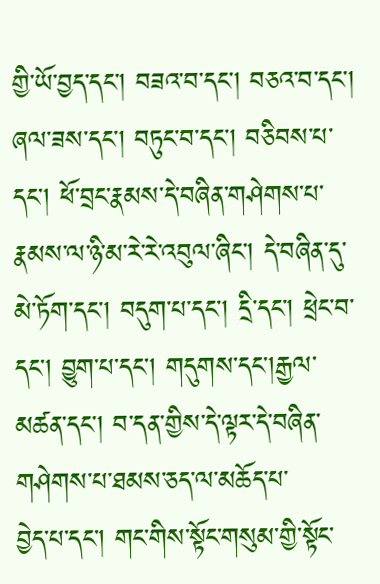གྱི་ཡོ་བྱད་དང་། བཟའ་བ་དང་། བཅའ་བ་དང་། ཞལ་ཟས་དང་། བཏུང་བ་དང་། བཅིབས་པ་དང་། ཕོ་བྲང་རྣམས་དེ་བཞིན་གཤེགས་པ་རྣམས་ལ་ཉི་མ་རེ་རེ་འབུལ་ཞིང་། དེ་བཞིན་དུ་མེ་ཏོག་དང་། བདུག་པ་དང་། དྲི་དང་། ཕྲེང་བ་དང་། བྱུག་པ་དང་། གདུགས་དང་།རྒྱལ་མཚན་དང་། བ་དན་གྱིས་དེ་ལྟར་དེ་བཞིན་གཤེགས་པ་ཐམས་ཅད་ལ་མཆོད་པ་
བྱེད་པ་དང་། གང་གིས་སྟོང་གསུམ་གྱི་སྟོང་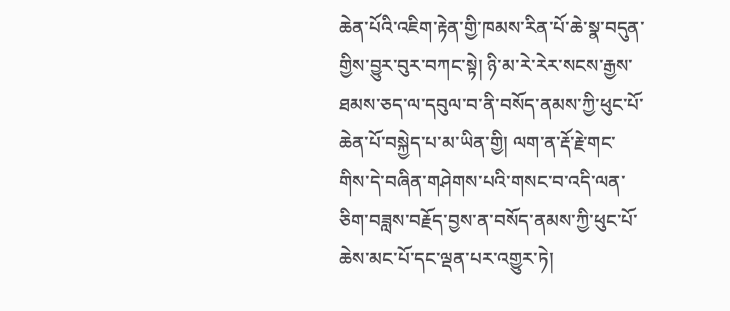ཆེན་པོའི་འཇིག་རྟེན་གྱི་ཁམས་རིན་པོ་ཆེ་སྣ་བདུན་གྱིས་བྱུར་བུར་བཀང་སྟེ། ཉི་མ་རེ་རེར་སངས་རྒྱས་ཐམས་ཅད་ལ་དབུལ་བ་ནི་བསོད་ནམས་ཀྱི་ཕུང་པོ་ཆེན་པོ་བསྐྱེད་པ་མ་ཡིན་གྱི། ལག་ན་རྡོ་རྗེ་གང་གིས་དེ་བཞིན་གཤེགས་པའི་གསང་བ་འདི་ལན་ཅིག་བཟླས་བརྗོད་བྱས་ན་བསོད་ནམས་ཀྱི་ཕུང་པོ་ཆེས་མང་པོ་དང་ལྡན་པར་འགྱུར་ཏེ།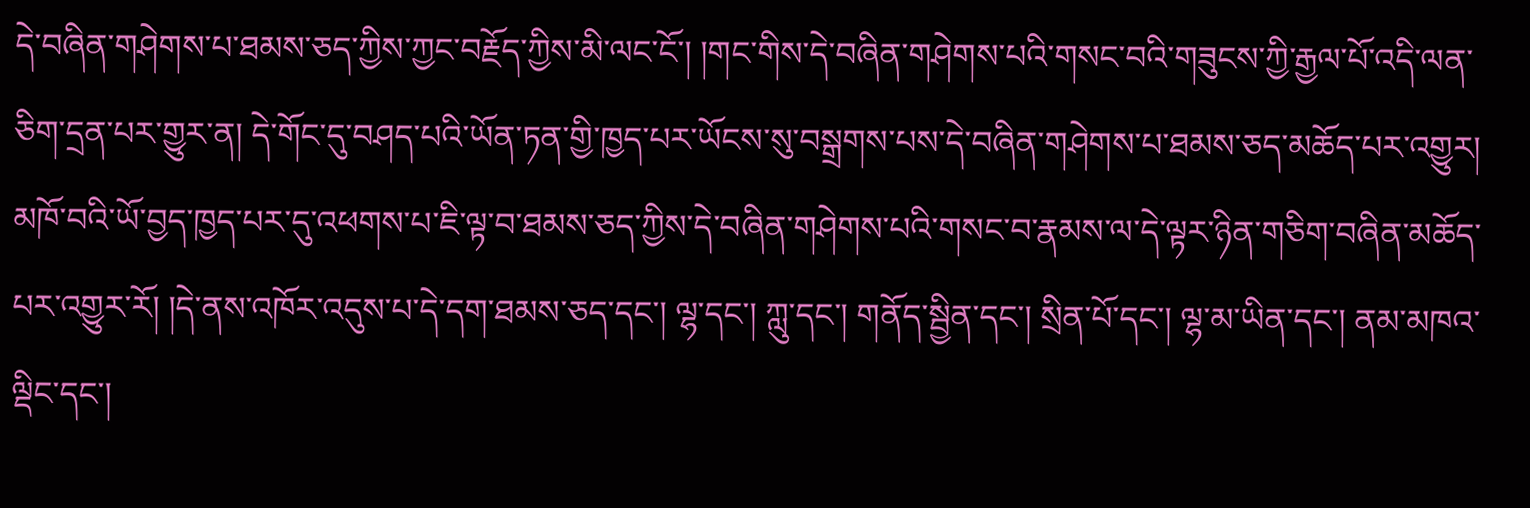དེ་བཞིན་གཤེགས་པ་ཐམས་ཅད་ཀྱིས་ཀྱང་བརྗོད་ཀྱིས་མི་ལང་ངོ་། །གང་གིས་དེ་བཞིན་གཤེགས་པའི་གསང་བའི་གཟུངས་ཀྱི་རྒྱལ་པོ་འདི་ལན་ཅིག་དྲན་པར་གྱུར་ན། དེ་གོང་དུ་བཤད་པའི་ཡོན་ཏན་གྱི་ཁྱད་པར་ཡོངས་སུ་བསྒྲགས་པས་དེ་བཞིན་གཤེགས་པ་ཐམས་ཅད་མཆོད་པར་འགྱུར། མཁོ་བའི་ཡོ་བྱད་ཁྱད་པར་དུ་འཕགས་པ་ཇི་ལྟ་བ་ཐམས་ཅད་ཀྱིས་དེ་བཞིན་གཤེགས་པའི་གསང་བ་རྣམས་ལ་དེ་ལྟར་ཉིན་གཅིག་བཞིན་མཆོད་པར་འགྱུར་རོ། །དེ་ནས་འཁོར་འདུས་པ་དེ་དག་ཐམས་ཅད་དང་། ལྷ་དང་། ཀླུ་དང་། གནོད་སྦྱིན་དང་། སྲིན་པོ་དང་། ལྷ་མ་ཡིན་དང་། ནམ་མཁའ་ལྡིང་དང་།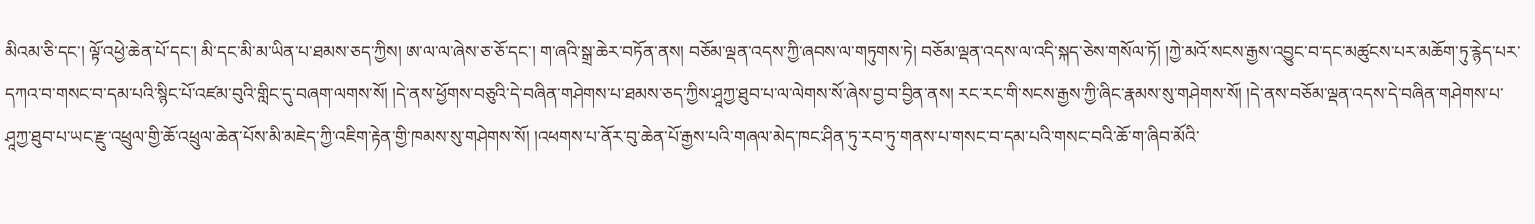མིའམ་ཅི་དང་། ལྟོ་འཕྱེ་ཆེན་པོ་དང་། མི་དང་མི་མ་ཡིན་པ་ཐམས་ཅད་ཀྱིས། ཨ་ལ་ལ་ཞེས་ཅ་ཅོ་དང་། ག་ཞའི་སྒྲ་ཆེར་བཏོན་ནས། བཅོམ་ལྡན་འདས་ཀྱི་ཞབས་ལ་གཏུགས་ཏེ། བཅོམ་ལྡན་འདས་ལ་འདི་སྐད་ཅེས་གསོལ་ཏོ། །ཀྱེ་མའོ་སངས་རྒྱས་འབྱུང་བ་དང་མཚུངས་པར་མཆོག་ཏུ་རྙེད་པར་དཀའ་བ་གསང་བ་དམ་པའི་སྙིང་པོ་འཛམ་བུའི་གླིང་དུ་བཞག་ལགས་སོ། །དེ་ནས་ཕྱོགས་བཅུའི་དེ་བཞིན་གཤེགས་པ་ཐམས་ཅད་ཀྱིས་ཤཱཀྱ་ཐུབ་པ་ལ་ལེགས་སོ་ཞེས་བྱ་བ་བྱིན་ནས། རང་རང་གི་སངས་རྒྱས་ཀྱི་ཞིང་རྣམས་སུ་གཤེགས་སོ། །དེ་ནས་བཅོམ་ལྡན་འདས་དེ་བཞིན་གཤེགས་པ་ཤཱཀྱ་ཐུབ་པ་ཡང་རྫུ་འཕྲུལ་གྱི་ཆོ་འཕྲུལ་ཆེན་པོས་མི་མཇེད་ཀྱི་འཇིག་རྟེན་གྱི་ཁམས་སུ་གཤེགས་སོ། །འཕགས་པ་ནོར་བུ་ཆེན་པོ་རྒྱས་པའི་གཞལ་མེད་ཁང་ཤིན་ཏུ་རབ་ཏུ་གནས་པ་གསང་བ་དམ་པའི་གསང་བའི་ཆོ་ག་ཞིབ་མོའི་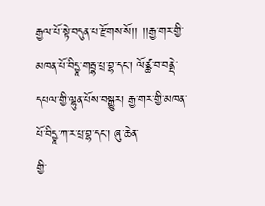རྒྱལ་པོ་སྟེ་བདུན་པ་རྫོགས་སོ།། །།རྒྱ་གར་གྱི་མཁན་པོ་བིདྱཱ་གརྦྷ་པྲ་བྷ་དང་། ལོཙྪ་བ་བནྡེ་དཔལ་གྱི་ལྷུན་པོས་བསྒྱུར། རྒྱ་གར་གྱི་མཁན་པོ་བིདྱཱ་ཀ་ར་པྲ་བྷ་དང་། ཞུ་ཆེན་
གྱི་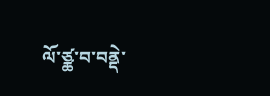ལོ་ཙྪ་བ་བནྡེ་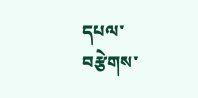དཔལ་བརྩེགས་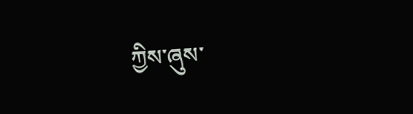ཀྱིས་ཞུས་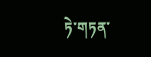ཏེ་གཏན་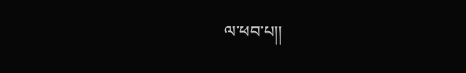ལ་ཕབ་པ།།